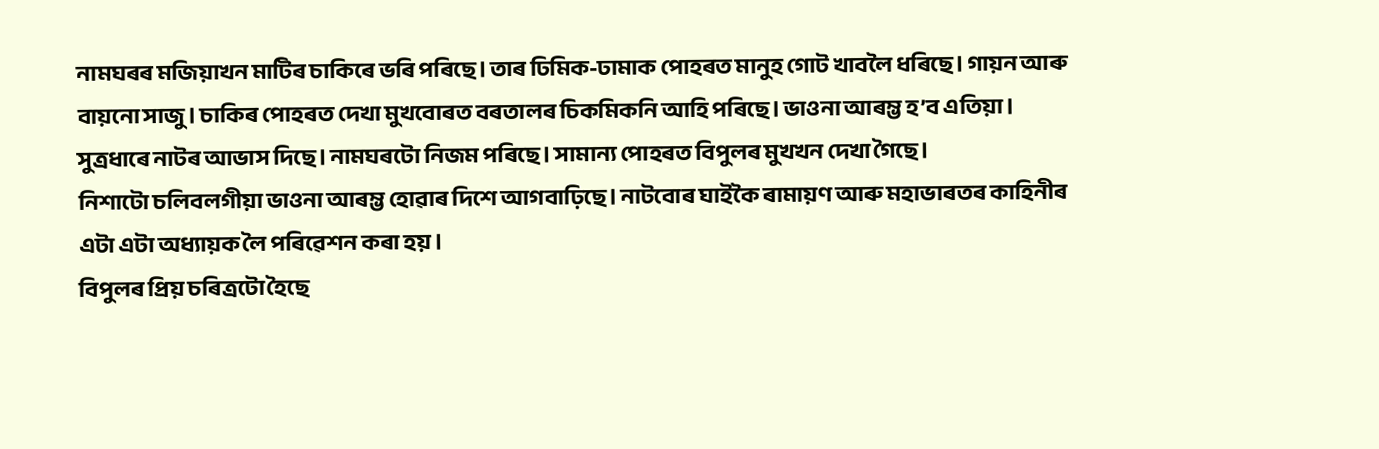নামঘৰৰ মজিয়াখন মাটিৰ চাকিৰে ভৰি পৰিছে। তাৰ ঢিমিক-ঢামাক পোহৰত মানুহ গোট খাবলৈ ধৰিছে। গায়ন আৰু বায়নো সাজু। চাকিৰ পোহৰত দেখা মুখবোৰত বৰতালৰ চিকমিকনি আহি পৰিছে। ভাওনা আৰম্ভ হ’ব এতিয়া।
সুত্ৰধাৰে নাটৰ আভাস দিছে। নামঘৰটো নিজম পৰিছে। সামান্য পোহৰত বিপুলৰ মুখখন দেখা গৈছে।
নিশাটো চলিবলগীয়া ভাওনা আৰম্ভ হোৱাৰ দিশে আগবাঢ়িছে। নাটবোৰ ঘাইকৈ ৰামায়ণ আৰু মহাভাৰতৰ কাহিনীৰ এটা এটা অধ্যায়ক লৈ পৰিৱেশন কৰা হয়।
বিপুলৰ প্ৰিয় চৰিত্ৰটো হৈছে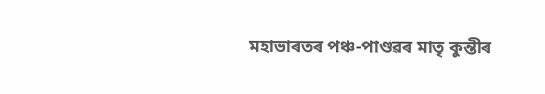মহাভাৰতৰ পঞ্চ-পাণ্ডৱৰ মাতৃ কুন্তীৰ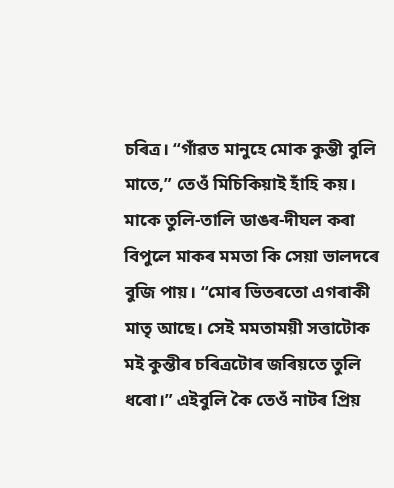চৰিত্ৰ। “গাঁৱত মানুহে মোক কুন্তী বুলি মাতে,” তেওঁ মিচিকিয়াই হাঁহি কয়। মাকে তুলি-তালি ডাঙৰ-দীঘল কৰা বিপুলে মাকৰ মমতা কি সেয়া ভালদৰে বুজি পায়। “মোৰ ভিতৰতো এগৰাকী মাতৃ আছে। সেই মমতাময়ী সত্তাটোক মই কুন্তীৰ চৰিত্ৰটোৰ জৰিয়তে তুলি ধৰো।” এইবুলি কৈ তেওঁ নাটৰ প্ৰিয়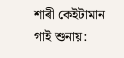শাৰী কেইটামান গাই শুনায়: